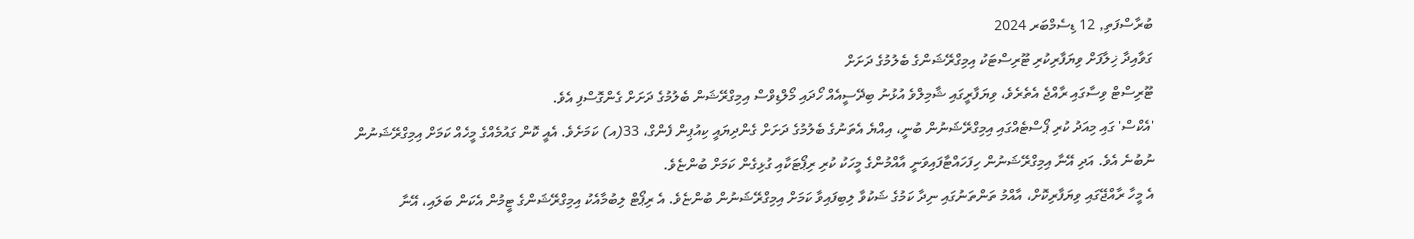ބުރާސްފަތި, 12 ޑިސެމްބަރ 2024
ގަވާއިދާ ޚިލާފަށް ވިޔަފާރިކުރި ޓޫރިސްޓަކު އިމިގްރޭޝަންގެ ބެލުމުގެ ދަށަށް
ޓޫރިސްޓް ވިސާގައި ރާއްޖެ އެތެރެވެ، ވިޔަފާރީގައި ޝާމިލްވެ އުޅުނު ބިދޭސީއެއް ހޯދައި މޯލްޑިވްސް އިމިގްރޭޝަން ބެލުމުގެ ދަށަށް ގެންގޮސްފި އެވެ.
'އެކްސް' ގައި މިއަދު ކުރި ޕޯސްޓެއްގައި އިމިގްރޭޝަނުން ބުނީ، އިއްޔެ އެތަނުގެ ބެލުމުގެ ދަށަށް ގެންދިޔައީ ކިއުޕިން ފެންގް، 33(އ) ކަމަށެވެ. އެއީ ކޮން ގައުމެއްގެ މީހެއް ކަމަށް އިމިގްރޭޝަނުން ނުބުނެ އެވެ. އަދި އޭނާ އިމިގްރޭޝަނުން ހިފަހައްޓާފައިވަނީ އާއްމުންގެ މީހަކު ކުރި ރިޕޯޓަކާއި ގުޅިގެން ކަމަށް ބުންޏެވެ.
އެ މީހާ ރާއްޖޭގައި ވިޔަފާރިކޮށް، އާއްމު ތަންތަނުގައި ނިދާ ކަމުގެ ޝަކުވާ ލިބިފައިވާ ކަމަށް އިމިގްރޭޝަނުން ބުންޏެވެ. އެ ރިޕޯޓް ލިބުމާއެކު އިމިގްރޭޝަންގެ ޓީމުން އެކަން ބަލައި، އޭނާ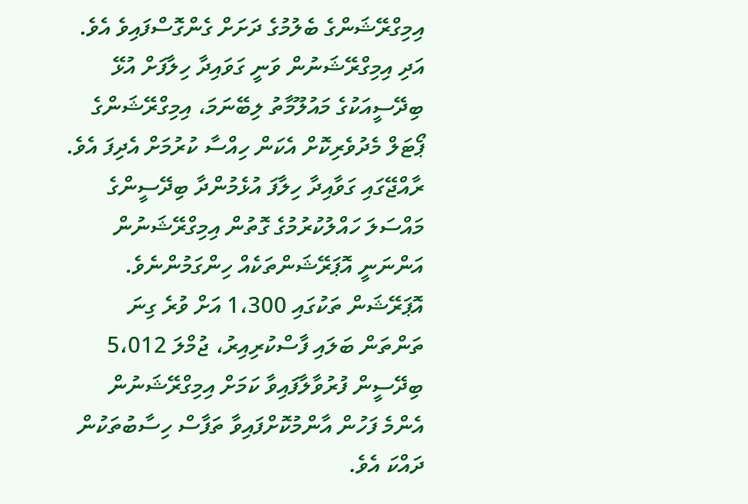އިމިގްރޭޝަންގެ ބެލުމުގެ ދަށަށް ގެންގޮސްފައިވެ އެވެ.
އަދި އިމިގްރޭޝަނުން ވަނީ ގަވައިދާ ހިލާފަށް އުޅޭ ބިދޭސީއަކުގެ މައުލޫމާތު ލިބޭނަމަ، އިމިގްރޭޝަންގެ ޕޯޓަލް މެދުވެރިކޮށް އެކަން ހިއްސާ ކުރުމަށް އެދިފަ އެވެ.
ރާއްޖޭގައި ގަވާއިދާ ހިލާފަ އުޅެމުންދާ ބިދޭސީންގެ މައްސަލަ ހައްލުކުރުމުގެ ގޮތުން އިމިގްރޭޝަނުން އަންނަނީ އޮޕަރޭޝަންތަކެއް ހިންގަމުންނެވެ. އޮޕަރޭޝަން ތަކުގައި 1،300 އަށް ވުރެ ގިނަ ތަންތަން ބަލައި ފާސްކުރިއިރު، ޖުމްލަ 5،012 ބިދޭސީން ފުރުވާލާފައިވާ ކަމަށް އިމިގްރޭޝަނުން އެންމެ ފަހުން އާންމުކޮށްފައިވާ ތަފާސް ހިސާބުތަކުން ދައްކަ އެވެ.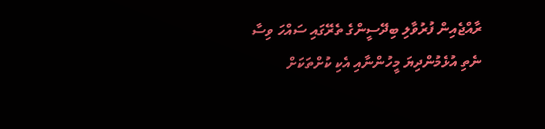ރާއްޖެއިން ފުރުވާލި ބިދޭސީންގެ ތެރޭގައި ސައްހަ ވިސާ ނެތި އުޅެމުންދިޔަ މީހުންނާއި އެކި ކުށްތަކަށް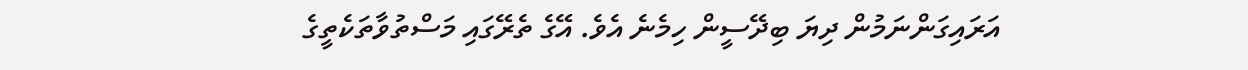އަރައިގަންނަމުން ދިޔަ ބިދޭސީން ހިމެނެ އެވެ. އޭގެ ތެރޭގައި މަސްތުވާތަކެތީގެ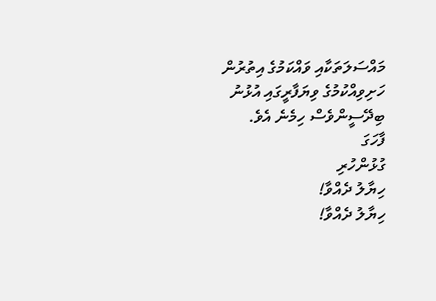މައްސަލަތަކާއި ވައްކަމުގެ އިތުރުން ހަށިވިއްކުމުގެ ވިޔަފާރީގައި އުޅުނު ބިދޭސީންވެސް ހިމެނެ އެވެ.
ފާހަގަ
ގުޅުންހުރި
ހިޔާލު ދެއްވާ!
ހިޔާލު ދެއްވާ!